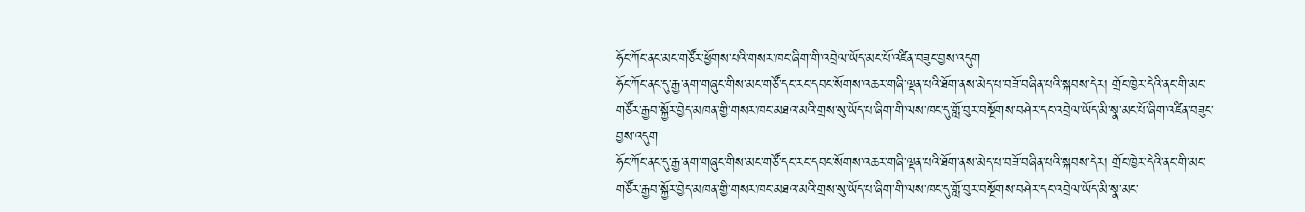ཧོང་ཀོང་ནང་མང་གཙོར་ཕྱོགས་པའི་གསར་ཁང་ཞིག་གི་འབྲེལ་ཡོད་མང་པོ་འཛིན་བཟུང་བྱས་འདུག
ཧོང་ཀོང་ནང་དུ་རྒྱ་ནག་གཞུང་གིས་མང་གཙོ་དང་རང་དབང་སོགས་འཆར་གཞི་ལྡན་པའི་ཐོག་ནས་མེད་པ་བཟོ་བཞིན་པའི་སྐབས་དེར། གྲོང་ཁྱེར་དེའི་ནང་གི་མང་གཙོར་རྒྱབ་སྐྱོར་བྱེད་མཁན་གྱི་གསར་ཁང་མཐའ་མའི་གྲས་སུ་ཡོད་པ་ཞིག་གི་ལས་ཁང་དུ་གློ་བུར་བསྔོགས་བཤེར་དང་འབྲེལ་ཡོད་མི་སྣ་མང་པོ་ཞིག་འཛིན་བཟུང་བྱས་འདུག
ཧོང་ཀོང་ནང་དུ་རྒྱ་ནག་གཞུང་གིས་མང་གཙོ་དང་རང་དབང་སོགས་འཆར་གཞི་ལྡན་པའི་ཐོག་ནས་མེད་པ་བཟོ་བཞིན་པའི་སྐབས་དེར། གྲོང་ཁྱེར་དེའི་ནང་གི་མང་གཙོར་རྒྱབ་སྐྱོར་བྱེད་མཁན་གྱི་གསར་ཁང་མཐའ་མའི་གྲས་སུ་ཡོད་པ་ཞིག་གི་ལས་ཁང་དུ་གློ་བུར་བསྔོགས་བཤེར་དང་འབྲེལ་ཡོད་མི་སྣ་མང་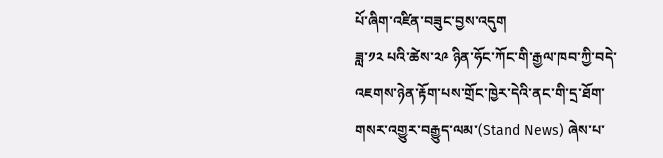པོ་ཞིག་འཛིན་བཟུང་བྱས་འདུག
ཟླ་༡༢ པའི་ཚེས་༢༩ ཉིན་ཧོང་ཀོང་གི་རྒྱལ་ཁབ་ཀྱི་བདེ་འཇགས་ཉེན་རྟོག་པས་གྲོང་ཁྱེར་དེའི་ནང་གི་དྲ་ཐོག་གསར་འགྱུར་བརྒྱུད་ལམ་(Stand News) ཞེས་པ་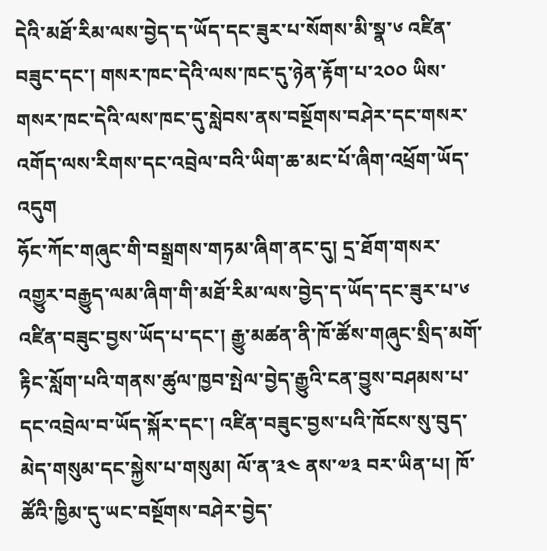དེའི་མཐོ་རིམ་ལས་བྱེད་ད་ཡོད་དང་ཟུར་པ་སོགས་མི་སྣ་༦ འཛིན་བཟུང་དང་། གསར་ཁང་དེའི་ལས་ཁང་དུ་ཉེན་རྟོག་པ་༢༠༠ ཡིས་གསར་ཁང་དེའི་ལས་ཁང་དུ་སླེབས་ནས་བསྔོགས་བཤེར་དང་གསར་འགོད་ལས་རིགས་དང་འབྲེལ་བའི་ཡིག་ཆ་མང་པོ་ཞིག་འཕྲོག་ཡོད་འདུག
ཧོང་ཀོང་གཞུང་གི་བསྒྲགས་གཏམ་ཞིག་ནང་དུ། དྲ་ཐོག་གསར་འགྱུར་བརྒྱུད་ལམ་ཞིག་གི་མཐོ་རིམ་ལས་བྱེད་ད་ཡོད་དང་ཟུར་པ་༦ འཛིན་བཟུང་བྱས་ཡོད་པ་དང་། རྒྱུ་མཚན་ནི་ཁོ་ཚོས་གཞུང་སྲིད་མགོ་རྟིང་སློག་པའི་གནས་ཚུལ་ཁྱབ་སྤེལ་བྱེད་རྒྱུའི་ངན་བྱུས་བཤམས་པ་དང་འབྲེལ་བ་ཡོད་སྐོར་དང་། འཛིན་བཟུང་བྱས་པའི་ཁོངས་སུ་བུད་མེད་གསུམ་དང་སྐྱེས་པ་གསུམ། ལོ་ན་༣༤ ནས་༧༣ བར་ཡིན་པ། ཁོ་ཚོའི་ཁྱིམ་དུ་ཡང་བསྔོགས་བཤེར་བྱེད་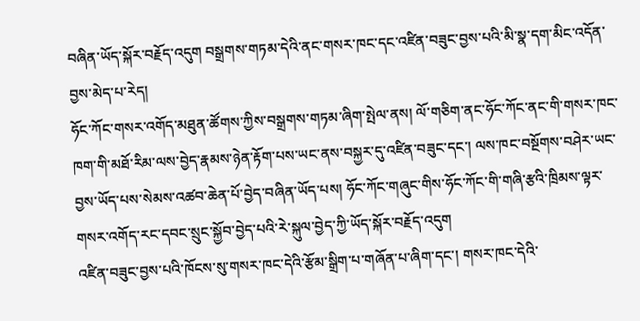བཞིན་ཡོད་སྐོར་བརྗོད་འདུག བསྒྲགས་གཏམ་དེའི་ནང་གསར་ཁང་དང་འཛིན་བཟུང་བྱས་པའི་མི་སྣ་དག་མིང་འདོན་བྱས་མེད་པ་རེད།
ཧོང་ཀོང་གསར་འགོད་མཐུན་ཚོགས་ཀྱིས་བསྒྲགས་གཏམ་ཞིག་སྤེལ་ནས། ལོ་གཅིག་ནང་ཧོང་ཀོང་ནང་གི་གསར་ཁང་ཁག་གི་མཐོ་རིམ་ལས་བྱེད་རྣམས་ཉེན་རྟོག་པས་ཡང་ནས་བསྐྱར་དུ་འཛིན་བཟུང་དང་། ལས་ཁང་བསྔོགས་བཤེར་ཡང་བྱས་ཡོད་པས་སེམས་འཚབ་ཆེན་པོ་བྱེད་བཞིན་ཡོད་པས། ཧོང་ཀོང་གཞུང་གིས་ཧོང་ཀོང་གི་གཞི་རྩའི་ཁྲིམས་ལྟར་གསར་འགོད་རང་དབང་སྲུང་སྐྱོབ་བྱེད་པའི་རེ་སྐུལ་བྱེད་ཀྱི་ཡོད་སྐོར་བརྗོད་འདུག
འཛིན་བཟུང་བྱས་པའི་ཁོངས་སུ་གསར་ཁང་དེའི་རྩོམ་སྒྲིག་པ་གཞོན་པ་ཞིག་དང་། གསར་ཁང་དེའི་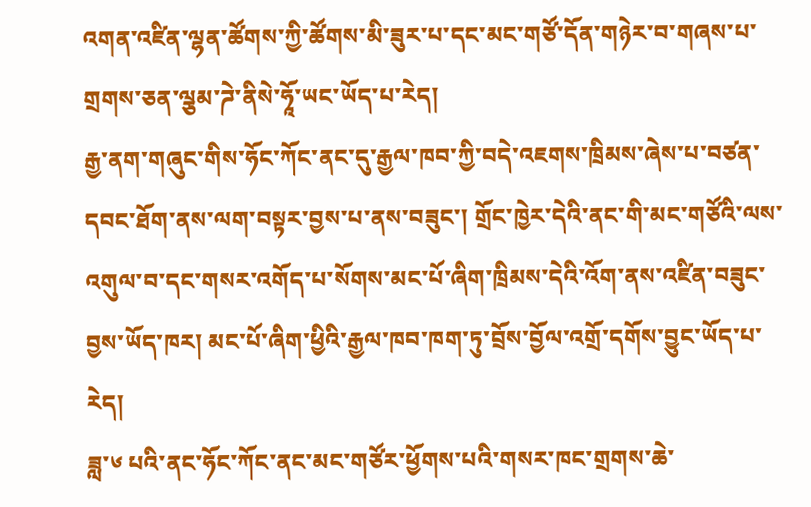འགན་འཛིན་ལྷན་ཚོགས་ཀྱི་ཚོགས་མི་ཟུར་པ་དང་མང་གཙོ་དོན་གཉེར་བ་གཞས་པ་གྲགས་ཅན་ལྕམ་ཌེ་ནིསེ་ཧཱོ་ཡང་ཡོད་པ་རེད།
རྒྱ་ནག་གཞུང་གིས་ཧོང་ཀོང་ནང་དུ་རྒྱལ་ཁབ་ཀྱི་བདེ་འཇགས་ཁྲིམས་ཞེས་པ་བཙན་དབང་ཐོག་ནས་ལག་བསྟར་བྱས་པ་ནས་བཟུང་། གྲོང་ཁྱེར་དེའི་ནང་གི་མང་གཙོའི་ལས་འགུལ་བ་དང་གསར་འགོད་པ་སོགས་མང་པོ་ཞིག་ཁྲིམས་དེའི་འོག་ནས་འཛིན་བཟུང་བྱས་ཡོད་ཁར། མང་པོ་ཞིག་ཕྱིའི་རྒྱལ་ཁབ་ཁག་ཏུ་བྲོས་བྱོལ་འགྲོ་དགོས་བྱུང་ཡོད་པ་རེད།
ཟླ་༦ པའི་ནང་ཧོང་ཀོང་ནང་མང་གཙོར་ཕྱོགས་པའི་གསར་ཁང་གྲགས་ཆེ་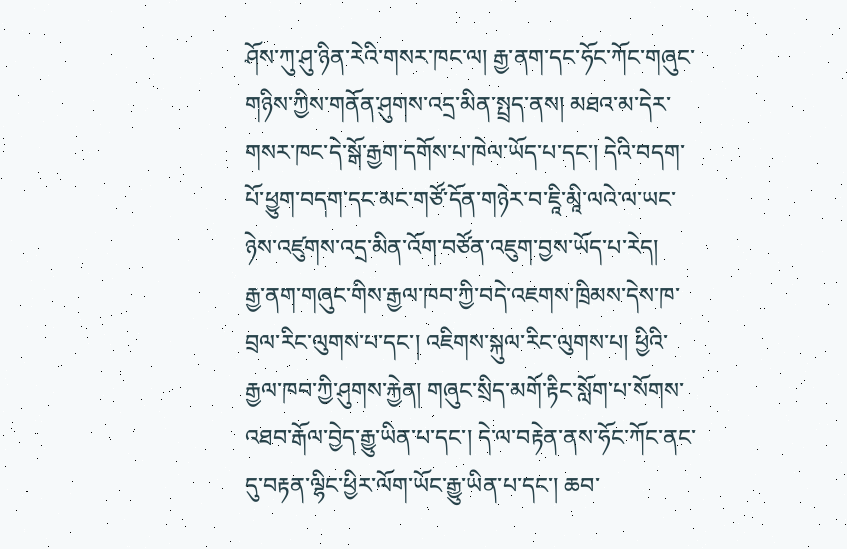ཤོས་ཀུ་ཤུ་ཉིན་རེའི་གསར་ཁང་ལ། རྒྱ་ནག་དང་ཧོང་ཀོང་གཞུང་གཉིས་ཀྱིས་གནོན་ཤུགས་འདྲ་མིན་སྤྲད་ནས། མཐའ་མ་དེར་གསར་ཁང་དེ་སྒོ་རྒྱག་དགོས་པ་ཁེལ་ཡོད་པ་དང་། དེའི་བདག་པོ་ཕྱུག་བདག་དང་མང་གཙོ་དོན་གཉེར་བ་ཇཱི་མཱི་ལའེ་ལ་ཡང་ཉེས་འཛུགས་འདྲ་མིན་འོག་བཙོན་འཇུག་བྱས་ཡོད་པ་རེད།
རྒྱ་ནག་གཞུང་གིས་རྒྱལ་ཁབ་ཀྱི་བདེ་འཇགས་ཁྲིམས་དེས་ཁ་བྲལ་རིང་ལུགས་པ་དང་། འཇིགས་སྐུལ་རིང་ལུགས་པ། ཕྱིའི་རྒྱལ་ཁབ་ཀྱི་ཤུགས་རྐྱེན། གཞུང་སྲིད་མགོ་རྟིང་སློག་པ་སོགས་འཐབ་རྒོལ་བྱེད་རྒྱུ་ཡིན་པ་དང་། དེ་ལ་བརྟེན་ནས་ཧོང་ཀོང་ནང་དུ་བརྟན་ལྷིང་ཕྱིར་ལོག་ཡོང་རྒྱུ་ཡིན་པ་དང་། ཆབ་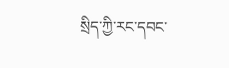སྲིད་ཀྱི་རང་དབང་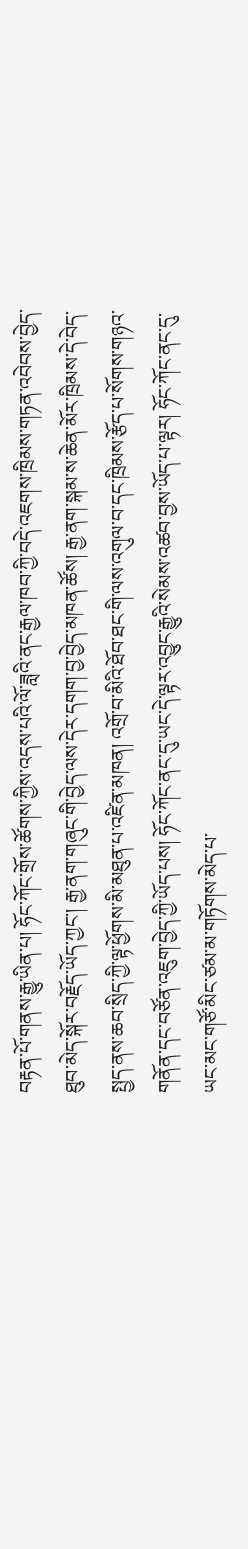བརྟན་པོ་གནས་རྒྱུ་ཡིན་པ། ཧོང་ཀོང་གྲོས་ཚོགས་ཀྱིས་འདས་པའི་ལོ་ཟླའི་ནང་རྒྱལ་ཁབ་ཀྱི་བདེ་འཇགས་ཁྲིམས་གཏན་འབེབས་བྱེད་ཐུབ་མེད་སྐོར་བརྗོད་ཡོད་ཀྱང་། རྒྱ་ནག་གཞུང་གི་བྱེད་ལས་དེར་དགག་བྱ་བྱེད་མཁན་ཚོས། རྒྱ་ནག་སྐམ་ས་ཆེན་མོར་ཁྲིམས་དེ་བེད་སྤྱད་ནས་ཆབ་སྲིད་ཀྱི་ལྟ་ཕྱོགས་མི་མཐུན་པ་འཛིན་མཁན། འགྲོ་བ་མིའི་ཐོབ་ཐང་གི་ལས་འགུལ་བ་དང་ཁྲིམས་རྩོད་པ་སོགས་གཉའ་གནོན་དང་བཙོན་འཇུག་བྱེད་ཀྱི་ཡོད་པས། ཧོང་ཀོང་ནང་དུ་ཡང་དེ་ལྟར་འབྱུང་རྒྱུའི་སེམས་འཚབ་བྱས་ཡོད་པ་ལྟར། ཧོང་ཀོང་ནང་དུ་ཡང་མང་གཙོ་མིང་ཙམ་མ་གཏོགས་མེད་པ་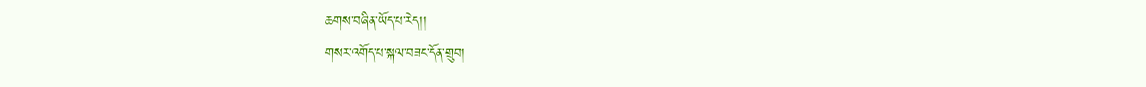ཆགས་བཞིན་ཡོད་པ་རེད།།
གསར་འགོད་པ་སྐལ་བཟང་དོན་གྲུབ།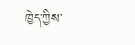ཁྱེད་ཀྱིས་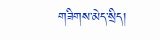གཟིགས་མེད་སྲིད།